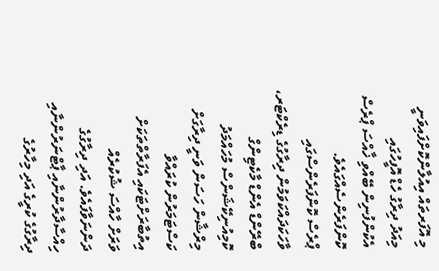މި އޮފަރތައް އިއުލާންކޮށްފައިވަނީ މިއަދު ދިރާގު ހެޑް އޮފީހުގައި އެކުންފުނިން ބޭއްވި ޚާއްސަ ޕްރެސް ކޮންފަރެންސެއްގައެވެ.
ޕްރެސް ކޮންފަރެންސްގައި ވާހަކަދައްކަވަމުން ދިރާގުގެ ޑިރެކްޓަރ، ބްރޭންޑް އެންޑް މާކެޓިންގް ކޮމިއުނިކޭޝަންސް މުހައްމަދު މިރްޝާން ހަސަން ވަނީ ދިރާގަށް ކަސްޓަމަރުން ކުރައްވާ އިތުބާރަށްޓަކައި އެފަރާތްތަކަށް ވަރަށް ހާއްސަ ޝުކުރެއް ދަންނަވާފައެވެ. އަދި ދިރާގުގެ ހިއްސާދާރުންނާއި ޕާޓްނަރުންނާއި ދިރާގުގެ ކުރީގެ އަދި މިހާރުގެ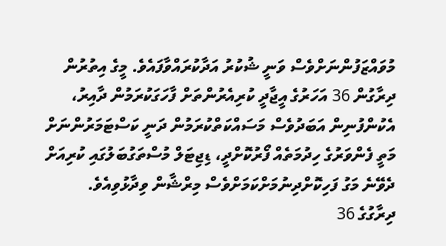މުވައްޒަފުންނަށްވެސް ވަނީ ޝުކުރު އަދާކުރައްވާފައެވެ. މީގެ އިތުރުން ދިރާގުން 36 އަހަރުގެ އީޖާދީ ކުރިއެރުންތަށް ފާހަގަކުރަމުން ދާއިރު، އެކުންފުނިން އަބަދުވެސް މަސައްކަތްކުރަމުން ދަނީ ކަސްޓަމަރުންނަށް މަތީ ފެންވަރުގެ ހިދުމަތެއް ފޯރުކޮށްދީ، ޑިޖިޓަލް މުސްތަގުބަލުގައި ކުރިއަށް ދެވޭނެ މަގު ފަހިކޮށްދިނުމަށްކަމަށްވެސް މިރްޝާން ވިދާޅުވިއެވެ.
ދިރާގުގެ 36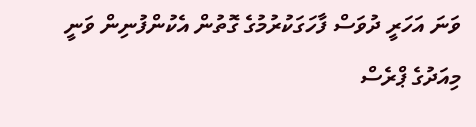ވަނަ އަހަރީ ދުވަސް ފާހަގަކުރުމުގެ ގޮތުން އެކުންފުނިން ވަނީ މިއަދުގެ ޕްރެސް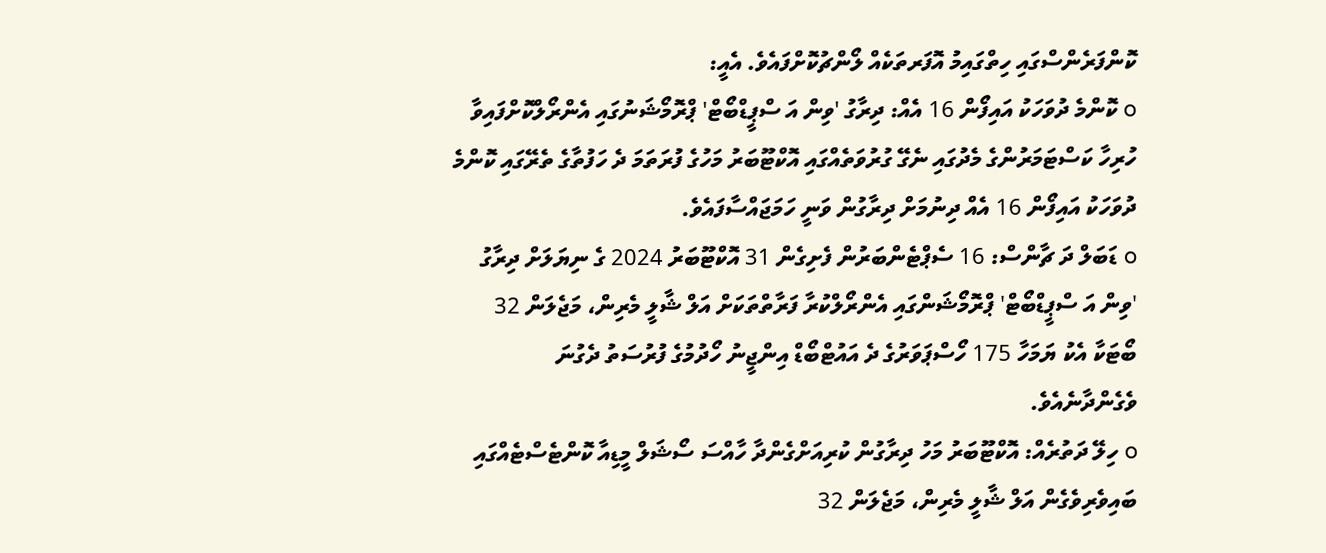ކޮންފަރެންސްގައި ހިތްގައިމު އޮފަރތަކެއް ލޯންޗުކޮށްފައެވެ. އެއީ:
o ކޮންމެ ދުވަހަކު އައިފޯން 16 އެއް: ދިރާގު 'ވިން އަ ސްޕީޑްބޯޓް' ޕްރޮމޯޝަނުގައި އެންރޯލްކޮށްފައިވާ ހުރިހާ ކަސްޓަމަރުންގެ މެދުގައި ނެގޭ ގުރުވަތެއްގައި އޮކްޓޫބަރު މަހުގެ ފުރަތަމަ ދެ ހަފުތާގެ ތެރޭގައި ކޮންމެ ދުވަހަކު އައިފޯން 16 އެއް ދިނުމަށް ދިރާގުން ވަނީ ހަމަޖައްސާފައެވެ.
o ޑަބަލް ދަ ޗާންސް: 16 ސެޕްޓެންބަރުން ފެށިގެން 31 އޮކްޓޫބަރު 2024 ގެ ނިޔަލަށް ދިރާގު 'ވިން އަ ސްޕީޑްބޯޓް' ޕްރޮމޯޝަންގައި އެންރޯލްކުރާ ފަރާތްތަކަށް އަލް ޝާލީ މެރިން، މަޖެލަން 32 ބޯޓަކާ އެކު ޔަމަހާ 175 ހޯސްޕަވަރުގެ ދެ އައުޓްބޯޑް އިންޖީނު ހޯދުމުގެ ފުރުސަތު ދެގުނަ ވެގެންދާނެއެވެ.
o ހިލޭ ދަތުރެއް: އޮކްޓޫބަރު މަހު ދިރާގުން ކުރިއަށްގެންދާ ހާއްސަ ސޯޝަލް މީޑިއާ ކޮންޓެސްޓެއްގައި ބައިވެރިވެގެން އަލް ޝާލީ މެރިން، މަޖެލަން 32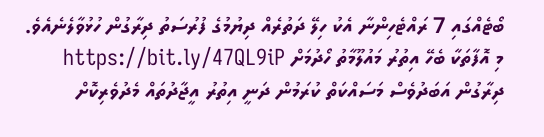ބޯޓެއްގައި 7 ރައްޓެހިންނާ އެކު ހިލޭ ދަތުރެއް ދިޔުމުގެ ފުރުސަތު ދިރާގުން ހުޅުވާލެނެއެވެ.
މި އޮފާތަކާ ބެހޭ އިތުރު މައުލޫމާތު ހޯދުމަށް https://bit.ly/47QL9iP
ދިރާގުން އަބަދުވެސް މަސައްކަތް ކުރަމުން ދަނީ އިތުރު އީޖާދުތައް މެދުވެރިކޮށް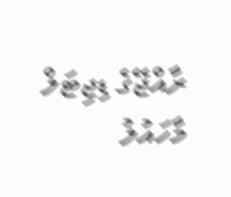ރާއްޖޭގެ ޑިޖިޓަލް މާހައުލު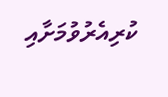ކުރިއެރުވުމަށާއި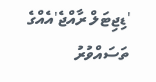'ޑިޖިޓަލް ރާއްޖެ'އެއްގެ ތަސައްވުރު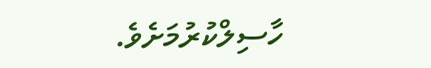ހާސިލްކުރުމަށެވެ.